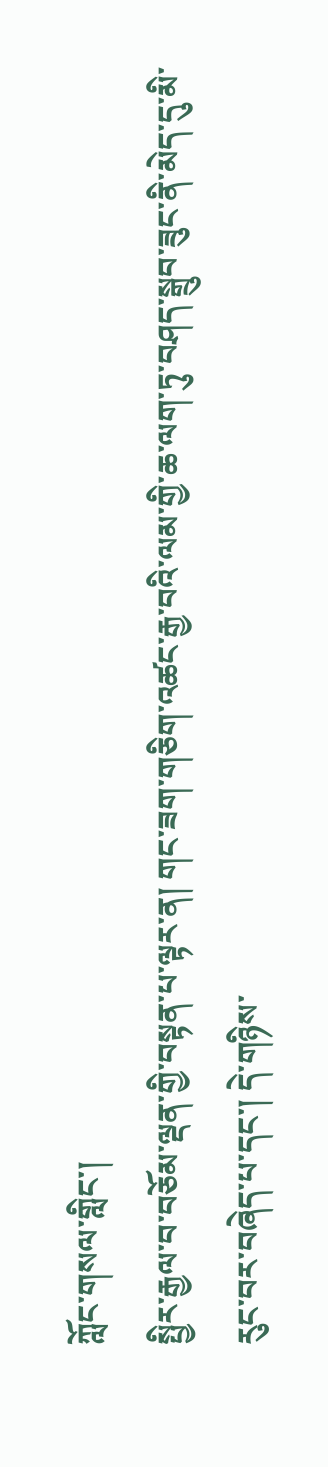ཀློང་གསལ་གླིང་།
སྤྱིར་རྒྱལ་བ་བཅོམ་ལྡན་གྱི་བསྟན་པ་ལྟར་ན། གང་ཟག་གཅིག་འཚང་རྒྱ་བའི་ལམ་གྱི་ཆ་ལག་ཏུ་བཤད་སྒྲུབ་ཟུང་ནི་མེད་དུ་མི་རུང་བར་བཞེད་པ་དང་། དེ་གཉིས་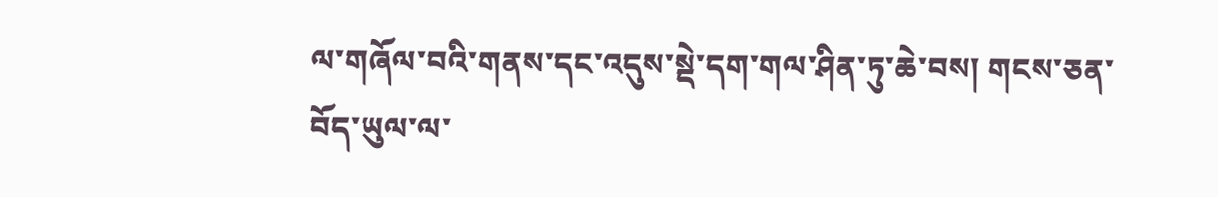ལ་གཞོལ་བའི་གནས་དང་འདུས་སྡེ་དག་གལ་ཤིན་ཏུ་ཆེ་བས། གངས་ཅན་བོད་ཡུལ་ལ་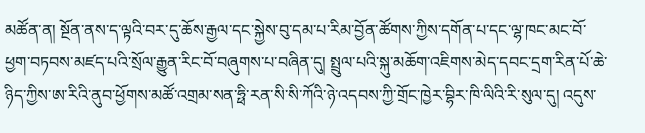མཚོན་ན། སྔོན་ནས་ད་ལྟའི་བར་དུ་ཆོས་རྒྱལ་དང་སྐྱེས་བུ་དམ་པ་རིམ་བྱོན་ཚོགས་ཀྱིས་དགོན་པ་དང་ལྷ་ཁང་མང་བོ་ཕྱག་བཏབས་མཛད་པའི་སྲོལ་རྒྱུན་རིང་བོ་བཞུགས་པ་བཞིན་དུ། སྤྲུལ་པའི་སྐུ་མཆོག་འཇིགས་མེད་དབང་དྲག་རིན་པོ་ཆེ་ཉིད་ཀྱིས་ཨ་རིའི་ནུབ་ཕྱོགས་མཚོ་འགྲམ་སན་ཧྥི་རན་སི་སི་ཀོའི་ཉེ་འདབས་ཀྱི་གྲོང་ཁྱེར་བྷིར་ཁི་ལིའི་རི་སུལ་དུ། འདུས་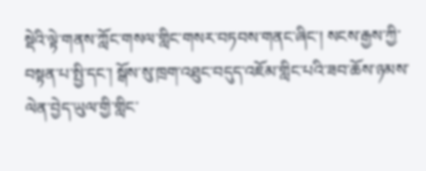སྡེའི་ལྟེ་གནས་ཀློང་གསལ་གླིང་གསར་བཏབས་གནང་ཞིང་། སངས་རྒྱས་ཀྱི་བསྟན་པ་སྤྱི་དང་། སྒོས་སུ་ཁྲག་འཐུང་བདུད་འཇོམ་གླིང་པའི་ཟབ་ཆོས་ཉམས་ལེན་བྱེད་ཡུལ་གྱི་གླིང་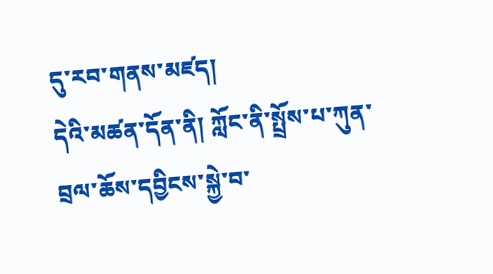དུ་རབ་གནས་མཛད།
དེའི་མཚན་དོན་ནི། ཀློང་ནི་སྤྲོས་པ་ཀུན་བྲལ་ཆོས་དབྱིངས་སྐྱེ་བ་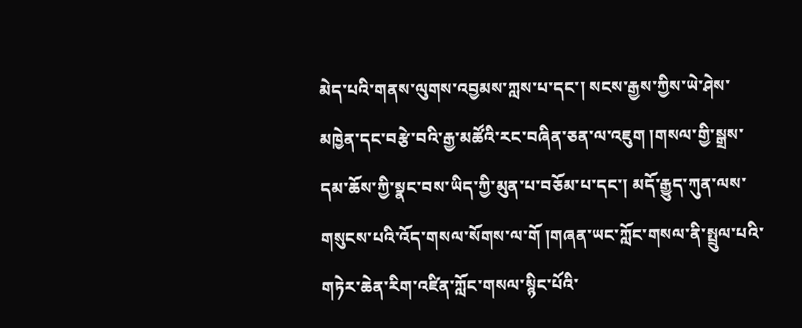མེད་པའི་གནས་ལུགས་འབྱམས་ཀླས་པ་དང་། སངས་རྒྱས་ཀྱིས་ཡེ་ཤེས་མཁྱེན་དང་བརྩེ་བའི་རྒྱ་མཚོའི་རང་བཞིན་ཅན་ལ་འཇུག །གསལ་གྱི་སྒྲས་དམ་ཆོས་ཀྱི་སྣང་བས་ཡིད་ཀྱི་མུན་པ་བཅོམ་པ་དང་། མདོ་རྒྱུད་ཀུན་ལས་གསུངས་པའི་འོད་གསལ་སོགས་ལ་གོ །གཞན་ཡང་ཀློང་གསལ་ནི་སྤྲུལ་པའི་གཏེར་ཆེན་རིག་འཛིན་ཀློང་གསལ་སྙིང་པོའི་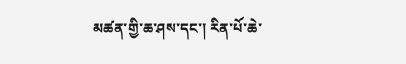མཚན་གྱི་ཆ་ཤས་དང་། རིན་པོ་ཆེ་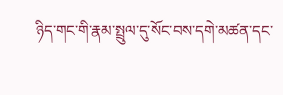ཉིད་གང་གི་རྣམ་སྤྲུལ་དུ་སོང་བས་དགེ་མཚན་དང་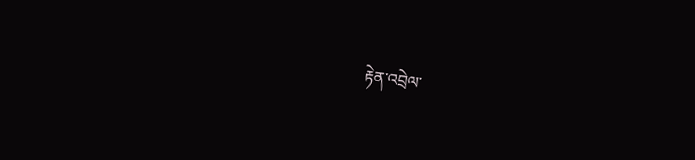རྟེན་འབྲེལ་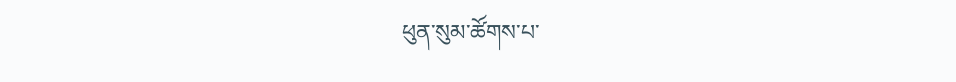ཕུན་སུམ་ཚོགས་པ་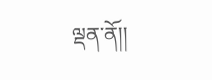ལྡན་ནོ།།